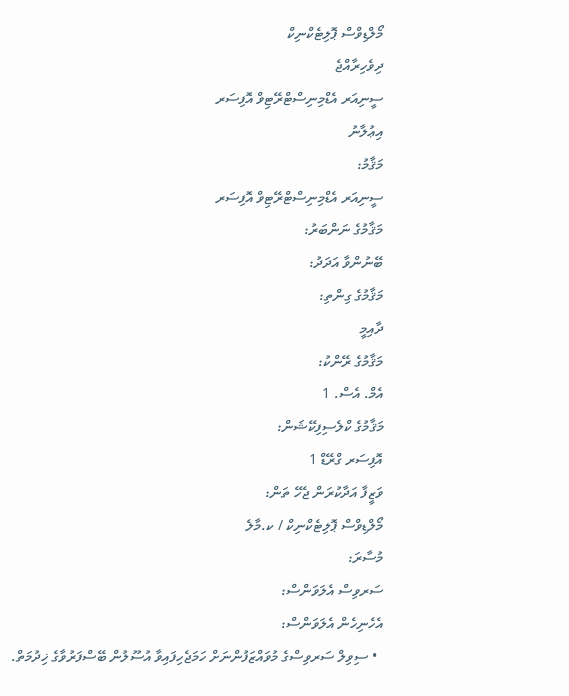މޯލްޑިވްސް ޕޮލިޓެކްނިކް
ދިވެހިރާއްޖެ
ސީނިއަރ އެޑްމިނިސްޓްރޭޓިވް އޮފިސަރ
އިޢުލާނު
މަޤާމު:
ސީނިއަރ އެޑްމިނިސްޓްރޭޓިވް އޮފިސަރ
މަޤާމުގެ ނަންބަރު:
ބޭނުންވާ އަދަދު:
މަޤާމުގެ ގިންތި:
ދާއިމީ
މަޤާމުގެ ރޭންކު:
އެމް. އެސް. 1
މަޤާމުގެ ކްލެސިފިކޭޝަން:
އޮފިސަރ ގްރޭޑް 1
ވަޒީފާ އަދާކުރަން ޖެހޭ ތަން:
މޯލްޑިވްސް ޕޮލިޓެކްނިކް / ކ.މާލެ
މުސާރަ:
ސަރވިސް އެލަވަންސް:
އެހެނިހެން އެލަވަންސް:
  • ސިވިލް ސަރވިސްގެ މުވައްޒަފުންނަށް ހަމަޖެހިފައިވާ އުސޫލުން ބޭސްފަރުވާގެ ޚިދުމަތް.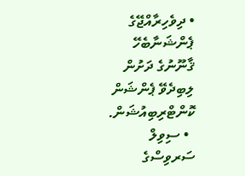• ދިވެހިރާއްޖޭގެ ޕެންޝަނާބެހޭ ޤާނޫނުގެ ދަށުން ލިބިދެވޭ ޕެންޝަން ކޮންޓްރިބިއުޝަން.
  • ސިވިލް ސަރވިސްގެ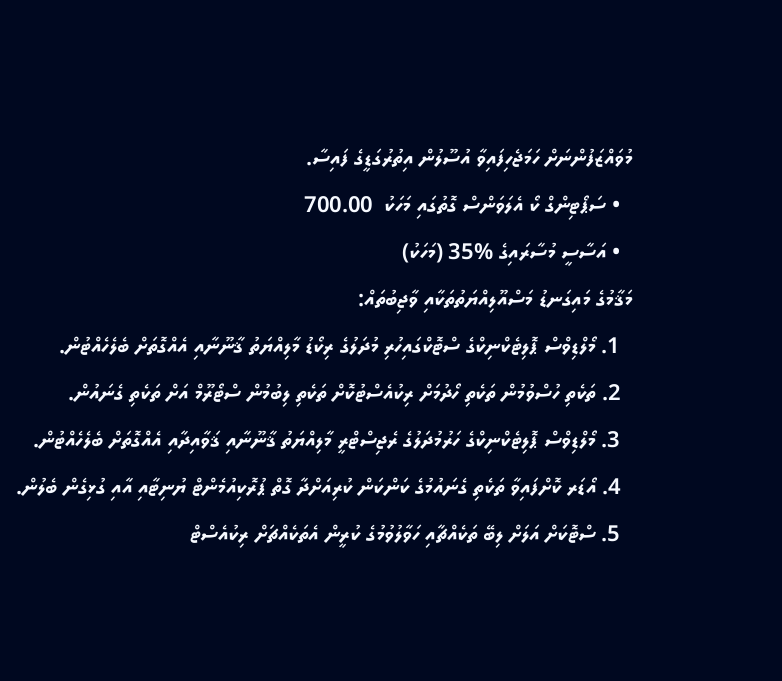މުވައްޒަފުންނަށް ހަމަޖެހިފައިވާ އުސޫލުން އިތުރުގަޑީގެ ފައިސާ.
  • ސަޕޯޓިންގް ކޯ އެލަވަންސް ގޮތުގައި މަހަކު  700.00
  • އަސާސީ މުސާރައިގެ %35 (މަހަކު)
މަޤާމުގެ މައިގަނޑު މަސްއޫލިއްޔަތުތަކާއި ވާޖިބުތައް:
  1. މޯލްޑިވްސް ޕޮލިޓެކްނިކްގެ ސްޓޮކްގައިހުރި މުދަލުގެ ރިކޯޑު މާލިއްޔަތު ޤާނޫނާއި އެއްގޮތަށް ބެލެހެއްޓުން.
  2. ތަކެތި ހުސްވުމުން ތަކެތި ހޯދުމަށް ރިކުއެސްޓުކޮށް ތަކެތި ލިބުމުން ސްޓޯރޫމް އަށް ތަކެތި ގެނައުން.
  3. މޯލްޑިވްސް ޕޮލިޓެކްނިކްގެ ހަރުމުދަލުގެ ރެޖިސްޓްރީ މާލިއްޔަތު ޤާނޫނާއި ޤަވާއިދާއި އެއްގޮތަށް ބެލެހެއްޓުން.
  4. އޯޑަރ ކޮށްފައިވާ ތަކެތި ގެނައުމުގެ ކަންކަން ކުރިއަށްދާ ގޮތް ޕުރޮކިއުމެންޓް ޔުނިޓާއި އާއި ގުޅިގެން ބެލުން.
  5. ސްޓޮކަށް އަލަށް ލިބޭ ތަކެއްޗާއި ހަވާލުވުމުގެ ކުރީން އެތަކެއްޗަށް ރިކުއެސްޓް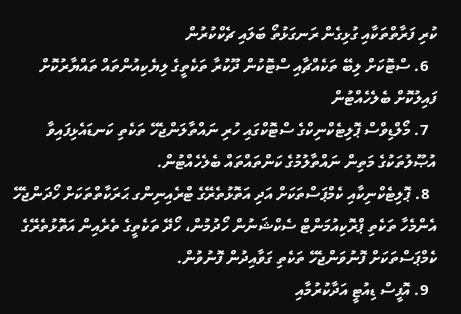ކުރި ފަރާތްތަކާއި ގުޅިގެން ރަނގަޅުތޯ ބަލައި ޗެކްކުރުން
  6. ސްޓޮކަށް ލިބޭ ތަކެއްޗާއި ސްޓޮކުން ދޫކުރާ ތަކެތީގެ ލިޔެކިއުންތައް ތައްޔާރުކޮށް ފައިލުކޮށް ބެލެހެއްޓުން
  7. މޯލްޑިވްސް ޕޮލިޓެކްނިކްގެ ސްޓޮކްގައި ހުރި ނައްތާލަންޖެހޭ ތަކެތި ކަނޑައެޅިފައިވާ އުޞޫލުތަކުގެ މަތިން ނައްތާލުމުގެ ކަންތައްތައް ބެލެހެއްޓުން.
  8. ޕޮލިޓެކްނިކާއި ކެމްޕަސްތަކަށް އަދި އަތޮޅުތެރޭގެ ޓްރެއިނިންގ ޙަރަކާތްތަކަށް ހޯދަންޖެހޭ އެންމެހާ ތަކެތި ޕްރޮކިއުމަންޓް ސެކްޝަނުން ހޯދުމުން، ހޯދޭ ތަކެތީގެ ތެރެއިން އަތޮޅުތެރޭގެ ކެމްޕަސްތަކަށް ފޮނުވަންޖެހޭ ތަކެތި ގަވާއިދުން ފޮނުވުން.
  9. އޮފީސް ޑިއުޓީ އަދާކުރުމާއި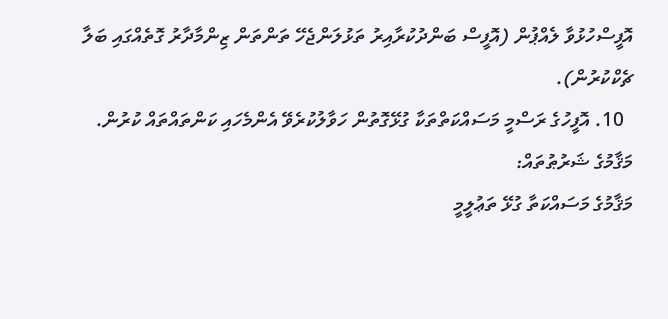އޮފީސްހުޅުވާ ލެއްޕުން (އޮފީސް ބަންދުކުރާއިރު ތަޅުލަންޖެހޭ ތަންތަން ޒިންމާދާރު ގޮތެއްގައި ބަލާ ޗެކްކުރުން).
  10. އޮފީހުގެ ރަސްމީ މަސައްކަތްތަކާ ގުޅޭގޮތުން ހަވާލުކުރެވޭ އެންމެހައި ކަންތައްތައް ކުރުން.
މަޤާމުގެ ޝަރުޠުތައް:
މަޤާމުގެ މަސައްކަތާ ގުޅޭ ތަޢުލީމީ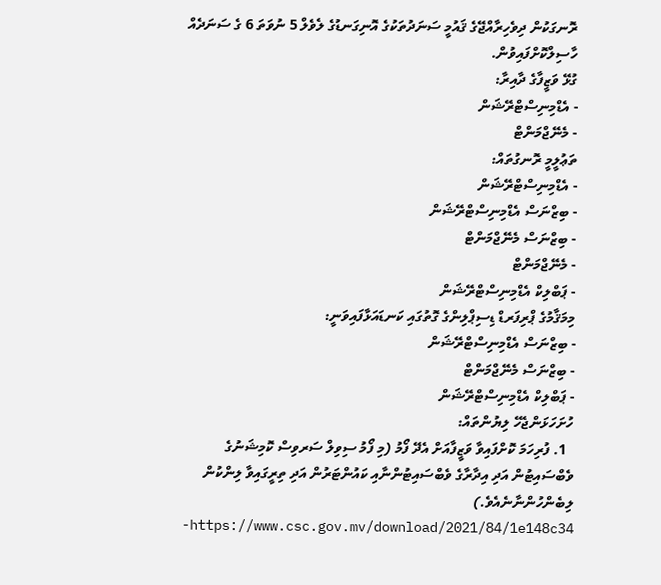ރޮނގަކުން ދިވެހިރާއްޖޭގެ ޤައުމީ ސަނަދުތަކުގެ އޮނިގަނޑުގެ ލެވެލް 5 ނުވަތަ 6 ގެ ސަނަދެއް ހާސިލްކޮށްފައިވުން.
ގުޅޭ ވަޒީފާގެ ދާއިރާ:
- އެޑްމިނިސްޓްރޭޝަން
- މެނޭޖްމަންޓް
ތަޢުލީމީ ރޮނގުތައް:
- އެޑްމިނިސްޓްރޭޝަން
- ބިޒްނަސް އެޑްމިނިސްޓްރޭޝަން
- ބިޒްނަސް މެނޭޖްމަންޓް
- މެނޭޖްމަންޓް
- ޕަބްލިކް އެޑްމިނިސްޓްރޭޝަން
މިމަޤާމުގެ ޕްރިފަރޑް ޑިސިޕްލިންގެ ގޮތުގައި ކަނޑައަޅާފައިވަނީ:
- ބިޒްނަސް އެޑްމިނިސްޓްރޭޝަން
- ބިޒްނަސް މެނޭޖްމަންޓް
- ޕަބްލިކް އެޑްމިނިސްޓްރޭޝަން
ހުށަހަޅަންޖެހޭ ލިޔުންތައް:
  1. ފުރިހަމަ ކޮށްފައިވާ ވަޒީފާއަށް އެދޭ ފޯމު (މި ފޯމު ސިވިލް ސަރވިސް ކޮމިޝަނުގެ ވެބްސައިޓުން އަދި އިދާރާގެ ވެބްސައިޓުންނާއި ކައުންޓަރުން އަދި ތިރީގައިވާ ލިންކުން ލިބެންހުންނާނެއެވެ.)  https://www.csc.gov.mv/download/2021/84/1e148c34-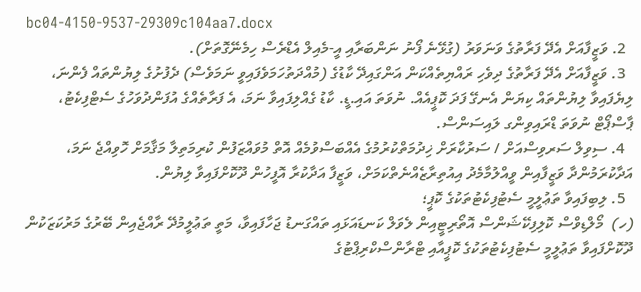bc04-4150-9537-29309c104aa7.docx
  2. ވަޒީފާއަށް އެދޭ ފަރާތުގެ ވަނަވަރު (ގުޅޭނެ ފޯނު ނަންބަރާއި އީ-މެއިލް އެޑްރެސް ހިމެނޭގޮތަށް).
  3. ވަޒީފާއަށް އެދޭ ފަރާތުގެ ދިވެހި ރައްޔިތެއްކަން އަންގައިދޭ ކާޑުގެ (މުއްދަތުހަމަވެފައިވީ ނަމަވެސް) ދެފުށުގެ ލިޔުންތައް ފެންނަ، ލިޔެފައިވާ ލިޔުންތައް ކިޔަން އެނގޭ ފަދަ ކޮޕީއެއް. ނުވަތަ އައި.ޑީ. ކާޑު ގެއްލިފައިވާ ނަމަ، އެ ފަރާތެއްގެ އުފަންދުވަހުގެ ސެޓްފިކެޓު، ޕާސްޕޯޓް ނުވަތަ ޑްރައިވިންގ ލައިސަންސް.
  4. ސިވިލް ސަރވިސްއަށް / ސަރުކާރަށް ޚިދުމަތްކުރުމުގެ އެއްބަސްވުމެއް އޮތް މުވައްޒަފުން ކުރިމަތިލާ މަޤާމަށް ހޮވިއްޖެ ނަމަ، އަދާކުރަމުންދާ ވަޒީފާއިން ވީއްލުމާމެދު އިއުތިރާޒެއްނެތްކަމަށް، ވަޒީފާ އަދާކުރާ އޮފީހުން ދޫކޮށްފައިވާ ލިޔުން.
  5. ލިބިފައިވާ ތަޢުލީމީ ސެޓުފިކެޓުތަކުގެ ކޮޕީ؛
(ހ)  މޯލްޑިވްސް ކޮލިފިކޭޝަންސް އޮތޯރިޓީއިން ލެވަލް ކަނޑައަޅައި ތައްގަނޑު ޖަހާފައިވާ، މަތީ ތަޢުލީމުދޭ ރާއްޖެއިން ބޭރުގެ މަރުކަޒަކުން ދޫކޮށްފައިވާ ތަޢުލީމީ ސެޓުފިކެޓުތަކުގެ ކޮޕީއާއި ޓްރާންސްކްރިޕްޓުގެ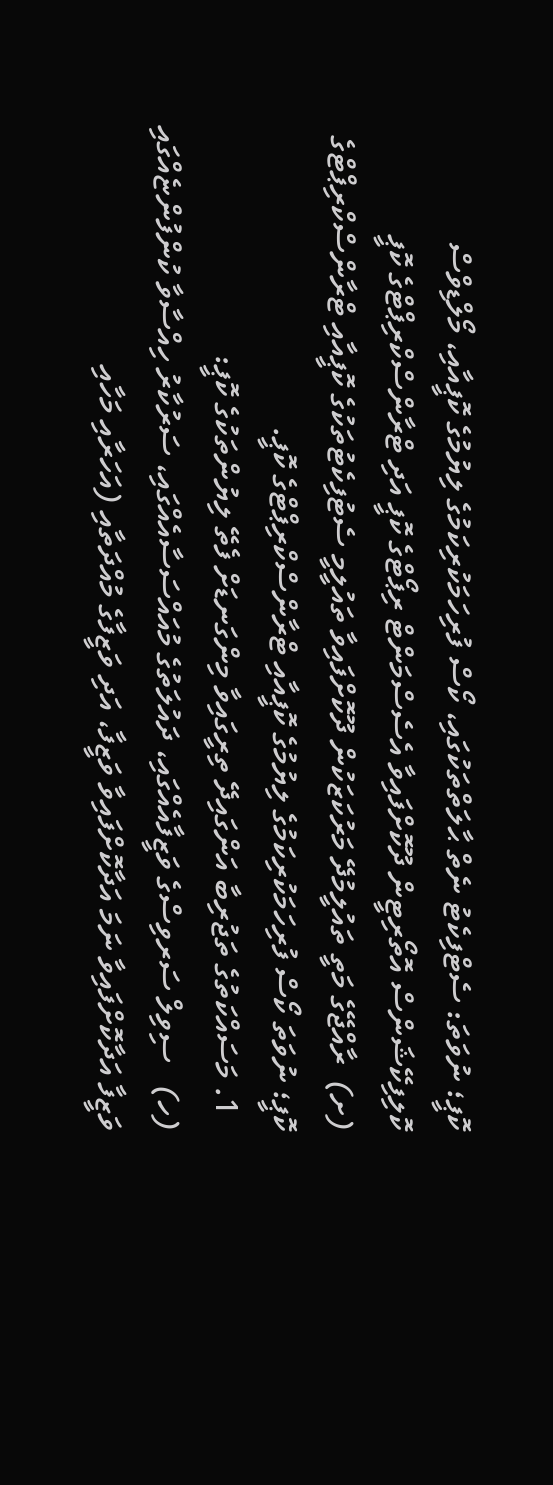ކޮޕީ؛ ނުވަތަ: ސެޓްފިކެޓު ނެތް ޙާލަތްތަކުގައި، ކޯސް ފުރިހަމަކުރިކަމުގެ ލިޔުމުގެ ކޮޕީއާއި، މޯލްޑިވްސް ކޮލިފިކޭޝަންސް އޮތޯރިޓީން ދޫކޮށްފައިވާ އެސެސްމަންޓް ރިޕޯޓްގެ ކޮޕީ އަދި ޓްރާންސްކްރިޕްޓްގެ ކޮޕީ
(ށ)  ރާއްޖޭގެ މަތީ ތައުލީމުދޭ މަރުކަޒަކުން ދޫކޮށްފައިވާ ތައުލީމީ ސެޓުފިކެޓުތަކުގެ ކޮޕީއާއި ޓްރާންސްކްރިޕްޓްގެ ކޮޕީ؛ ނުވަތަ ކޯސް ފުރިހަމަކުރިކަމުގެ ލިޔުމުގެ ކޮޕީއާއި ޓްރާންސްކްރިޕްޓްގެ ކޮޕީ.
  1. މަސައްކަތުގެ ތަޖުރިބާ އަންގައިދޭ ތިރީގައިވާ މިންގަނޑަށް ފެތޭ ލިޔުންތަކުގެ ކޮޕީ:
(ހ)   ސިވިލް ސަރވިސްގެ ވަޒީފާއެއްގައި، ދައުލަތުގެ މުއައްސަސާއެއްގައި، ސަރުކާރު ހިއްސާވާ ކުންފުންޏެއްގައި ވަޒީފާ އަދާކޮށްފައިވާ ނަމަ އަދާކޮށްފައިވާ ވަޒީފާ، އަދި ވަޒީފާގެ މުއްދަތާއި (އަހަރާއި މަހާއި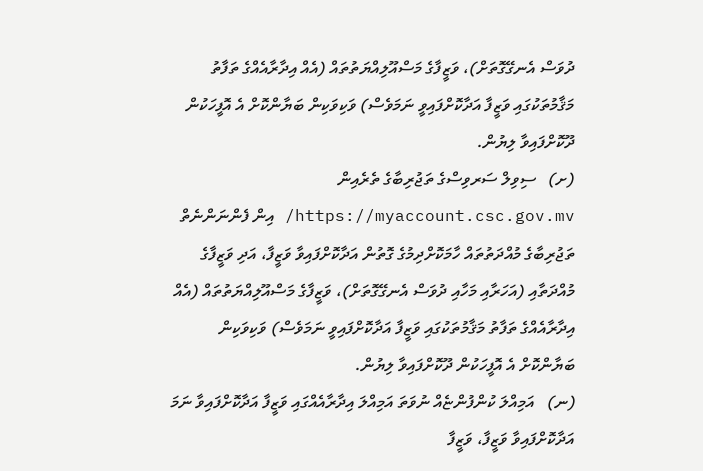ދުވަސް އެނގޭގޮތަށް)، ވަޒީފާގެ މަސްއޫލިއްޔަތުތައް (އެއް އިދާރާއެއްގެ ތަފާތު މަޤާމުތަކުގައި ވަޒީފާ އަދާކޮށްފައިވީ ނަމަވެސް) ވަކިވަކިން ބަޔާންކޮށް އެ އޮފީހަކުން ދޫކޮށްފައިވާ ލިޔުން.
(ށ)   ސިވިލް ސަރވިސްގެ ތަޖުރިބާގެ ތެރެއިން https://myaccount.csc.gov.mv/ އިން ފެންނަންނެތް ތަޖުރިބާގެ މުއްދަތުތައް ހާމަކޮށްދިމުގެ ގޮތުން އަދާކޮށްފައިވާ ވަޒީފާ، އަދި ވަޒީފާގެ މުއްދަތާއި (އަހަރާއި މަހާއި ދުވަސް އެނގޭގޮތަށް)، ވަޒީފާގެ މަސްއޫލިއްޔަތުތައް (އެއް އިދާރާއެއްގެ ތަފާތު މަޤާމުތަކުގައި ވަޒީފާ އަދާކޮށްފައިވީ ނަމަވެސް) ވަކިވަކިން ބަޔާންކޮށް އެ އޮފީހަކުން ދޫކޮށްފައިވާ ލިޔުން.
(ނ)   އަމިއްލަ ކުންފުންޏެއް ނުވަތަ އަމިއްލަ އިދާރާއެއްގައި ވަޒީފާ އަދާކޮށްފައިވާ ނަމަ އަދާކޮށްފައިވާ ވަޒީފާ، ވަޒީފާ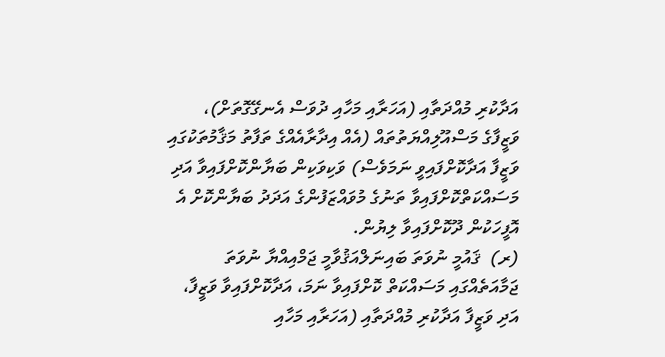އަދާކުރި މުއްދަތާއި (އަހަރާއި މަހާއި ދުވަސް އެނގޭގޮތަށް)، ވަޒީފާގެ މަސްއޫލިއްޔަތުތައް (އެއް އިދާރާއެއްގެ ތަފާތު މަޤާމުތަކުގައި ވަޒީފާ އަދާކޮށްފައިވީ ނަމަވެސް) ވަކިވަކިން ބަޔާންކޮށްފައިވާ އަދި މަސައްކަތްކޮށްފައިވާ ތަނުގެ މުވައްޒަފުންގެ އަދަދު ބަޔާންކޮށް އެ އޮފީހަކުން ދޫކޮށްފައިވާ ލިޔުން.
(ރ)  ޤައުމީ ނުވަތަ ބައިނަލްއަޤުވާމީ ޖަމްއިއްޔާ ނުވަތަ ޖަމާއަތެއްގައި މަސައްކަތް ކޮށްފައިވާ ނަމަ، އަދާކޮށްފައިވާ ވަޒީފާ، އަދި ވަޒީފާ އަދާކުރި މުއްދަތާއި (އަހަރާއި މަހާއި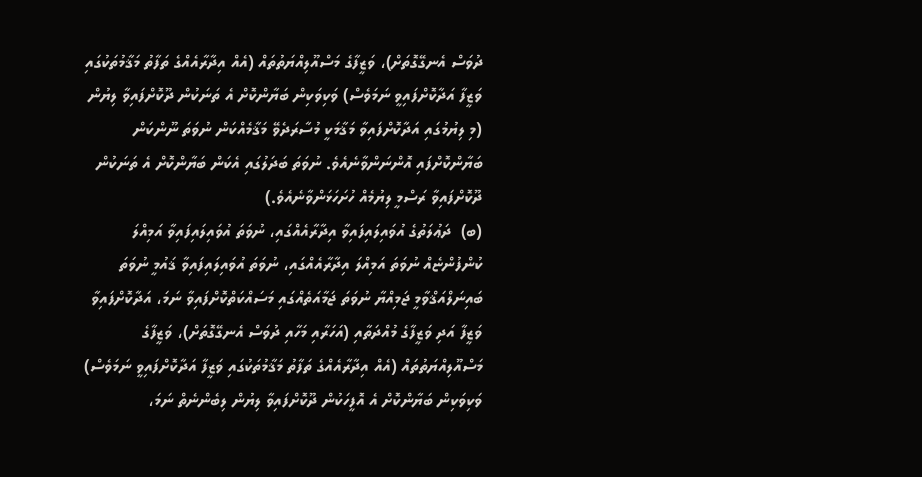ދުވަސް އެނގޭގޮތަށް)، ވަޒީފާގެ މަސްއޫލިއްޔަތުތައް (އެއް އިދާރާއެއްގެ ތަފާތު މަޤާމުތަކުގައި ވަޒީފާ އަދާކޮށްފައިވީ ނަމަވެސް) ވަކިވަކިން ބަޔާންކޮށް އެ ތަނަކުން ދޫކޮށްފައިވާ ލިޔުން (މި ލިޔުމުގައި އަދާކޮށްފައިވާ މަޤާމަކީ މުސާރަދެވޭ މަޤާމެއްކަން ނުވަތަ ނޫންކަން ބަޔާންކޮށްފައި އޮންނަންވާނެއެވެ. ނުވަތަ ބަދަލުގައި އެކަން ބަޔާންކޮށް އެ ތަނަކުން ދޫކޮށްފައިވާ ރަސްމީ ލިޔުމެއް ހުށަހަޅަންވާނެއެވެ.)
(ބ)  ދަޢުލަތުގެ އުވައިލައިފައިވާ އިދާރާއެއްގައި، ނުވަތަ އުވައިލައިފައިވާ އަމިއްލަ ކުންފުންޏެއް ނުވަތަ އަމިއްލަ އިދާރާއެއްގައި، ނުވަތަ އުވައިލައިފައިވާ ޤައުމީ ނުވަތަ ބައިނަލްއަޤްވާމީ ޖަމިއްޔާ ނުވަތަ ޖަމާއަތެއްގައި މަސައްކަތްކޮށްފައިވާ ނަމަ، އަދާކޮށްފައިވާ ވަޒީފާ އަދި ވަޒީފާގެ މުއްދަތާއި (އަހަރާއި މަހާއި ދުވަސް އެނގޭގޮތަށް)، ވަޒީފާގެ މަސްއޫލިއްޔަތުތައް (އެއް އިދާރާއެއްގެ ތަފާތު މަޤާމުތަކުގައި ވަޒީފާ އަދާކޮށްފައިވީ ނަމަވެސް) ވަކިވަކިން ބަޔާންކޮށް އެ އޮފީހަކުން ދޫކޮށްފައިވާ ލިޔުން ލިބެންނެތް ނަމަ،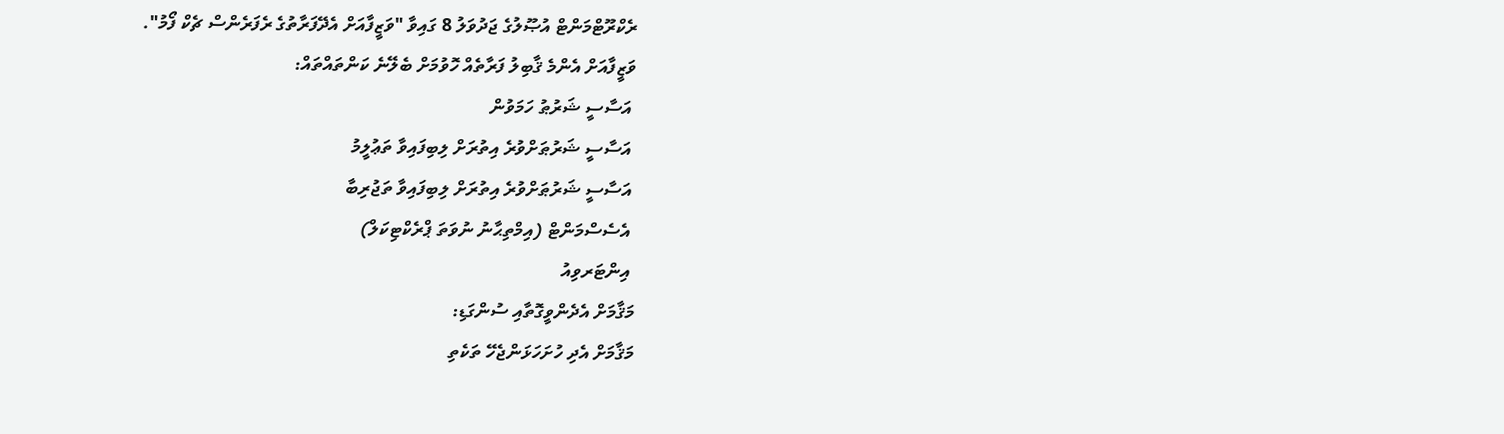ރެކްރޫޓްމަންޓް އުޞޫލުގެ ޖަދުވަލު 8 ގައިވާ "ވަޒީފާއަށް އެދޭފަރާތުގެ ރެފަރެންސް ޗެކް ފޯމު".
ވަޒީފާއަށް އެންމެ ޤާބިލު ފަރާތެއް ހޮވުމަށް ބެލޭނެ ކަންތައްތައް:
 އަސާސީ ޝަރުޠު ހަމަވުން
 އަސާސީ ޝަރުޠަށްވުރެ އިތުރަށް ލިބިފައިވާ ތަޢުލީމު
 އަސާސީ ޝަރުޠަށްވުރެ އިތުރަށް ލިބިފައިވާ ތަޖުރިބާ
 އެސެސްމަންޓް (އިމްތިޙާނު ނުވަތަ ޕްރެކްޓިކަލް)
 އިންޓަރވިއު
މަޤާމަށް އެދެންވީގޮތާއި ސުންގަޑި:
މަޤާމަށް އެދި ހުށަހަޅަންޖެހޭ ތަކެތި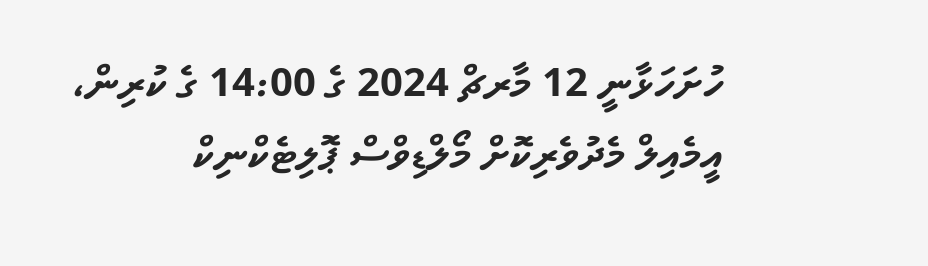ހުށަހަޅާނީ 12 މާރޗް 2024 ގެ 14:00 ގެ ކުރިން، އީމެއިލް މެދުވެރިކޮށް މޯލްޑިވްސް ޕޮލިޓެކްނިކް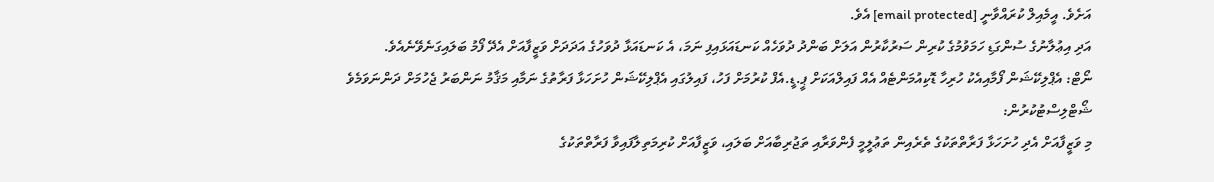އަށެވެ. އީމެއިލް ކުރައްވާނީ [email protected] އެވެ.
އަދި އިޢުލާނުގެ ސުންގަޑި ހަމަވުމުގެ ކުރިން ސަރުކާރުން އަލަށް ބަންދު ދުވަހެއް ކަނޑައަޅައިފި ނަމަ، އެ ކަނޑައަޅާ ދުވަހުގެ އަދަދަށް ވަޒީފާއަށް އެދޭ ފޯމު ބަލައިގަނެވޭނެއެވެ.
ނޯޓް: އެޕްލިކޭޝަން ފޯމާއިއެކު ހުރިހާ ޑޮކިއުމަންޓެއް އެއް ފައިލްއަކަށް ޕީ.ޑީ.އެފް ކުރުމަށް ފަހު، ފައިލުގައި އެޕްލިކޭޝަން ހުށަހަޅާ ފަރާތުގެ ނަމާއި މަޤާމު ނަންބަރު ޖެހުމަށް ދަންނަވަމެވެ
ޝޯޓްލިސްޓުކުރުން:
މި ވަޒީފާއަށް އެދި ހުށަހަޅާ ފަރާތްތަކުގެ ތެރެއިން ތަޢުލީމީ ފެންވަރާއި ތަޖުރިބާއަށް ބަލައި، ވަޒީފާއަށް ކުރިމަތިލާފައިވާ ފަރާތްތަކުގެ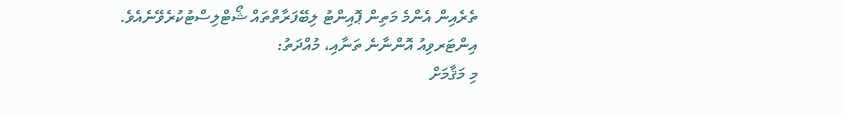ތެރެއިން އެންމެ މަތިން ޕޮއިންޓު ލިބޭފަރާތްތައް ޝޯޓްލިސްޓުކުރެވޭނެއެވެ.
އިންޓަރވިއު އޮންނާނެ ތަނާއި، މުއްދަތު:
މި މަޤާމަށް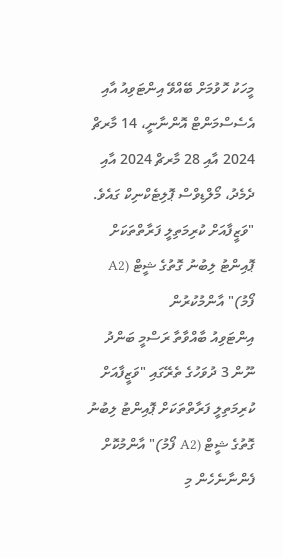މީހަކު ހޮވުމަށް ބޭއްވޭ އިންޓަވިއު އާއި އެސެސްމަންޓް އޮންނާނީ، 14 މާރޗް 2024 އާއި 28 މާރޗް 2024 އާއި ދެމެދު، މޯލްޑިވްސް ޕޮލިޓެކްނިކް ގައެވެ.
"ވަޒީފާއަށް ކުރިމަތިލީ ފަރާތްތަކަށް ޕޮއިންޓު ލިބުނު ގޮތުގެ ޝީޓް (A2 ފޯމު)" އާންމުކުރުން
އިންޓަވިއު ބާއްވާތާ ރަސްމީ ބަންދު ނޫން 3 ދުވަހުގެ ތެރޭގައި "ވަޒީފާއަށް ކުރިމަތިލީ ފަރާތްތަކަށް ޕޮއިންޓު ލިބުނު ގޮތުގެ ޝީޓް (A2 ފޯމު)" އާންމުކޮށް ފެންނާނެހެން މި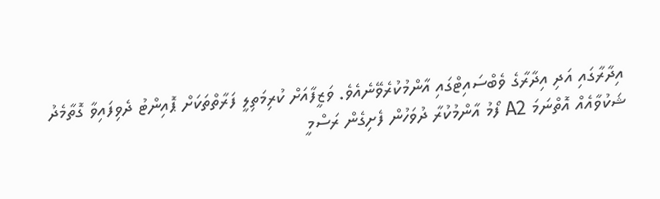އިދާރާގައި އަދި އިދާރާގެ ވެބްސައިޓްގައި އާންމުކުރެވޭނެއެވެ. ވަޒީފާއަށް ކުރިމަތިލީ ފަރާތްތަކަށް ޕޮއިންޓު ދެވިފައިވާ ގޮތާމެދު ޝަކުވާއެއް އޮތްނަމަ A2 ފޯމު އާންމުކުރާ ދުވަހުން ފެށިގެން ރަސްމީ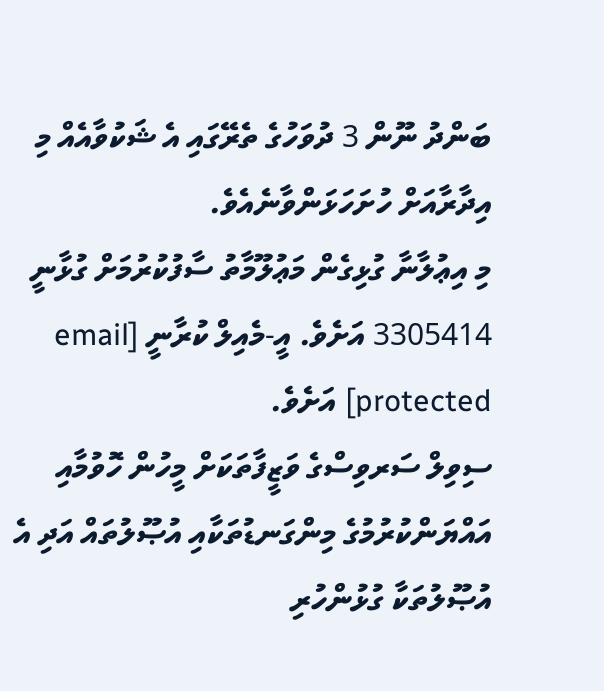ބަންދު ނޫން 3 ދުވަހުގެ ތެރޭގައި އެ ޝަކުވާއެއް މި އިދާރާއަށް ހުށަހަޅަންވާނެއެވެ.
މި އިޢުލާނާ ގުޅިގެން މަޢުލޫމާތު ސާފުކުރުމަށް ގުޅާނީ 3305414 އަށެވެ. އީ-މެއިލް ކުރާނީ [email protected] އަށެވެ.
ސިވިލް ސަރވިސްގެ ވަޒީފާތަކަށް މީހުން ހޮވުމާއި އައްޔަންކުރުމުގެ މިންގަނޑުތަކާއި އުޞޫލުތައް އަދި އެ އުޞޫލުތަކާ ގުޅުންހުރި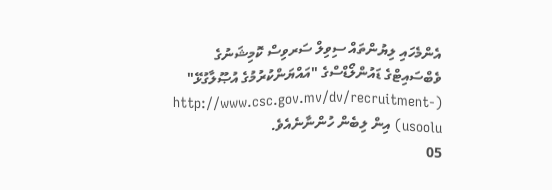އެންމެހައި ލިޔުންތައް ސިވިލް ސަރވިސް ކޮމިޝަނުގެ ވެބްސައިޓްގެ ޑައުންލޯޑްސްގެ "އައްޔަންކުރުމުގެ އުޞޫލާގުޅޭ" (http://www.csc.gov.mv/dv/recruitment-usoolu) އިން ލިބެން ހުންނާނެއެވެ.
05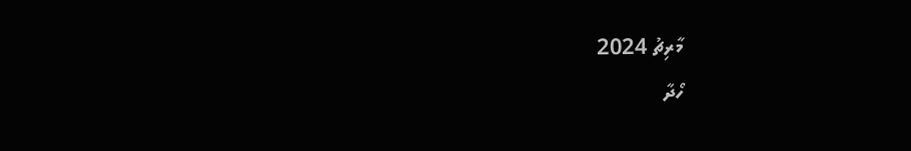މާރިޗު 2024
ހޯދާ